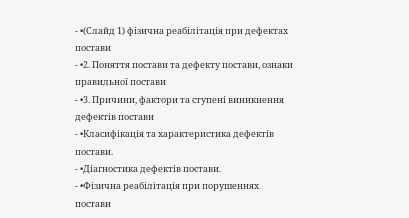- •(Слайд 1) фізична реабілітація при дефектах постави
- •2. Поняття постави та дефекту постави, ознаки правильної постави
- •3. Причини, фактори та ступені виникнення дефектів постави
- •Класифікація та характеристика дефектів постави.
- •Діагностика дефектів постави.
- •Фізична реабілітація при порушеннях постави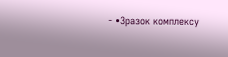- •Зразок комплексу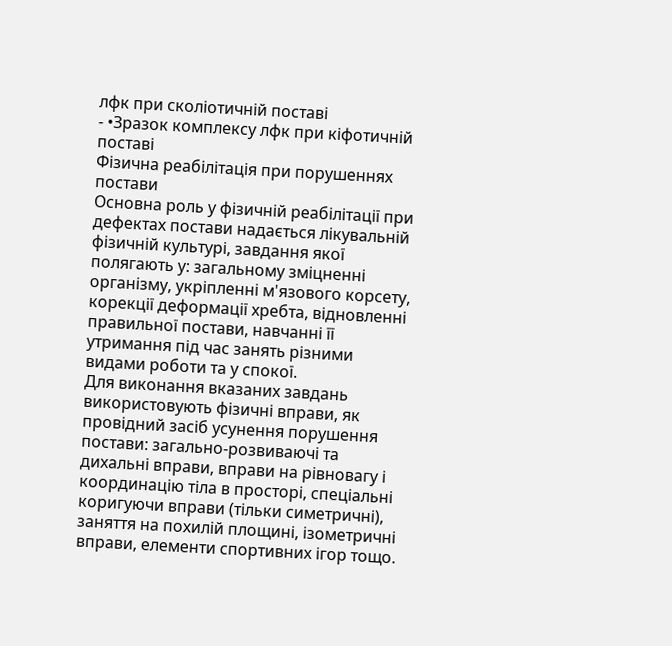лфк при сколіотичній поставі
- •Зразок комплексу лфк при кіфотичній поставі
Фізична реабілітація при порушеннях постави
Основна роль у фізичній реабілітації при дефектах постави надається лікувальній фізичній культурі, завдання якої полягають у: загальному зміцненні організму, укріпленні м'язового корсету, корекції деформації хребта, відновленні правильної постави, навчанні її утримання під час занять різними видами роботи та у спокої.
Для виконання вказаних завдань використовують фізичні вправи, як провідний засіб усунення порушення постави: загально-розвиваючі та дихальні вправи, вправи на рівновагу і координацію тіла в просторі, спеціальні коригуючи вправи (тільки симетричні), заняття на похилій площині, ізометричні вправи, елементи спортивних ігор тощо.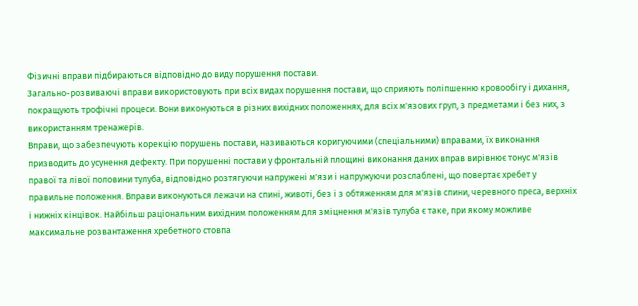Фізичні вправи підбираються відповідно до виду порушення постави.
Загально-розвиваючі вправи використовують при всіх видах порушення постави, що сприяють поліпшенню кровообігу і дихання, покращують трофічні процеси. Вони виконуються в різних вихідних положеннях, для всіх м'язових груп, з предметами і без них, з використанням тренажерів.
Вправи, що забезпечують корекцію порушень постави, називаються коригуючими (спеціальними) вправами, їх виконання призводить до усунення дефекту. При порушенні постави у фронтальній площині виконання даних вправ вирівнює тонус м'язів правої та лівої половини тулуба, відповідно розтягуючи напружені м'язи і напружуючи розслаблені, що повертає хребет у правильне положення. Вправи виконуються лежачи на спині, животі, без і з обтяженням для м'язів спини, черевного преса, верхніх і нижніх кінцівок. Найбільш раціональним вихідним положенням для зміцнення м'язів тулуба є таке, при якому можливе максимальне розвантаження хребетного стовпа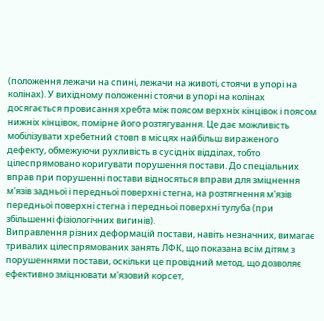(положення лежачи на спині, лежачи на животі, стоячи в упорі на колінах). У вихідному положенні стоячи в упорі на колінах досягається провисання хребта між поясом верхніх кінцівок і поясом нижніх кінцівок, помірне його розтягування. Це дає можливість мобілізувати хребетний стовп в місцях найбільш вираженого дефекту, обмежуючи рухливість в сусідніх відділах, тобто цілеспрямовано коригувати порушення постави. До спеціальних вправ при порушенні постави відносяться вправи для зміцнення м'язів задньої і передньої поверхні стегна, на розтягнення м'язів передньої поверхні стегна і передньої поверхні тулуба (при збільшенні фізіологічних вигинів).
Виправлення різних деформацій постави, навіть незначних, вимагає тривалих цілеспрямованих занять ЛФК, що показана всім дітям з порушеннями постави, оскільки це провідний метод, що дозволяє ефективно зміцнювати м'язовий корсет,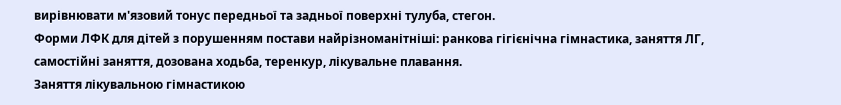вирівнювати м'язовий тонус передньої та задньої поверхні тулуба, стегон.
Форми ЛФК для дітей з порушенням постави найрізноманітніші: ранкова гігієнічна гімнастика, заняття ЛГ, самостійні заняття, дозована ходьба, теренкур, лікувальне плавання.
Заняття лікувальною гімнастикою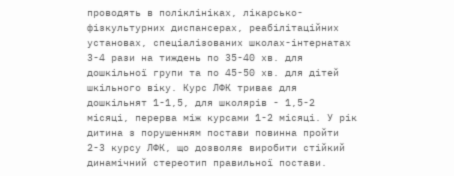проводять в поліклініках, лікарсько-фізкультурних диспансерах, реабілітаційних установах, спеціалізованих школах-інтернатах 3-4 рази на тиждень по 35-40 хв. для дошкільної групи та по 45-50 хв. для дітей шкільного віку. Курс ЛФК триває для дошкільнят 1-1,5, для школярів - 1,5-2 місяці, перерва між курсами 1-2 місяці. У рік дитина з порушенням постави повинна пройти 2-3 курсу ЛФК, що дозволяє виробити стійкий динамічний стереотип правильної постави.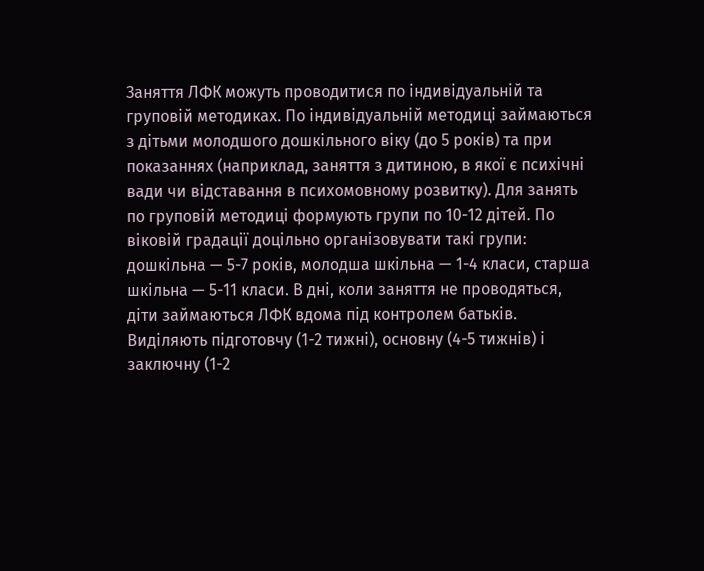Заняття ЛФК можуть проводитися по індивідуальній та груповій методиках. По індивідуальній методиці займаються з дітьми молодшого дошкільного віку (до 5 років) та при показаннях (наприклад, заняття з дитиною, в якої є психічні вади чи відставання в психомовному розвитку). Для занять по груповій методиці формують групи по 10-12 дітей. По віковій градації доцільно організовувати такі групи: дошкільна — 5-7 років, молодша шкільна — 1-4 класи, старша шкільна — 5-11 класи. В дні, коли заняття не проводяться, діти займаються ЛФК вдома під контролем батьків.
Виділяють підготовчу (1-2 тижні), основну (4-5 тижнів) і заключну (1-2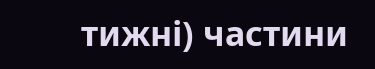тижні) частини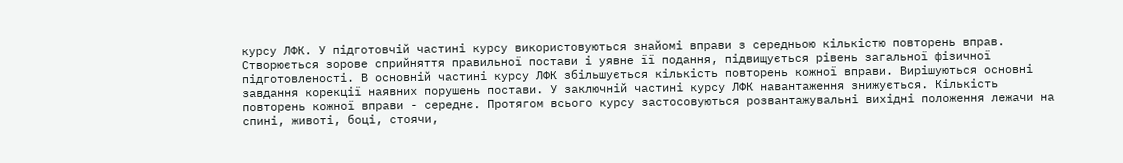курсу ЛФК. У підготовчій частині курсу використовуються знайомі вправи з середньою кількістю повторень вправ. Створюється зорове сприйняття правильної постави і уявне її подання, підвищується рівень загальної фізичної підготовленості. В основній частині курсу ЛФК збільшується кількість повторень кожної вправи. Вирішуються основні завдання корекції наявних порушень постави. У заключній частині курсу ЛФК навантаження знижується. Кількість повторень кожної вправи - середнє. Протягом всього курсу застосовуються розвантажувальні вихідні положення лежачи на спині, животі, боці, стоячи,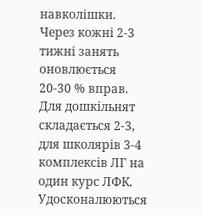навколішки. Через кожні 2-3 тижні занять оновлюється 20-30 % вправ. Для дошкільнят складається 2-3, для школярів 3-4 комплексів ЛГ на один курс ЛФК. Удосконалюються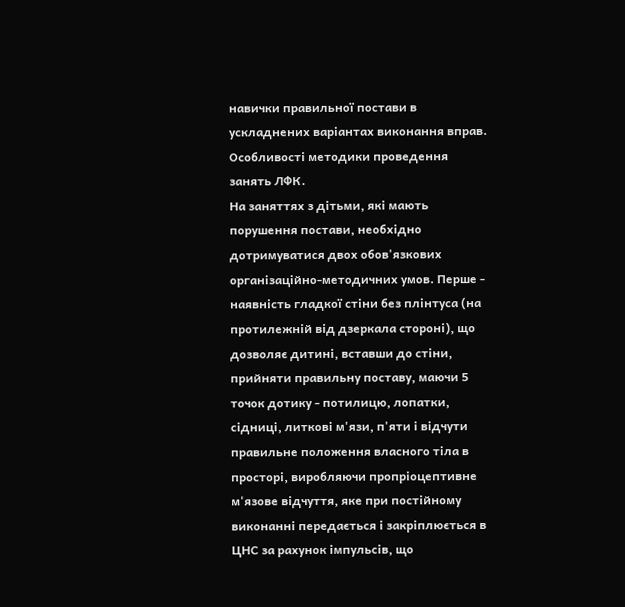навички правильної постави в ускладнених варіантах виконання вправ.
Особливості методики проведення занять ЛФК.
На заняттях з дітьми, які мають порушення постави, необхідно дотримуватися двох обов'язкових організаційно-методичних умов. Перше - наявність гладкої стіни без плінтуса (на протилежній від дзеркала стороні), що дозволяє дитині, вставши до стіни, прийняти правильну поставу, маючи 5 точок дотику - потилицю, лопатки, сідниці, литкові м'язи, п'яти і відчути правильне положення власного тіла в просторі, виробляючи пропріоцептивне м'язове відчуття, яке при постійному виконанні передається і закріплюється в ЦНС за рахунок імпульсів, що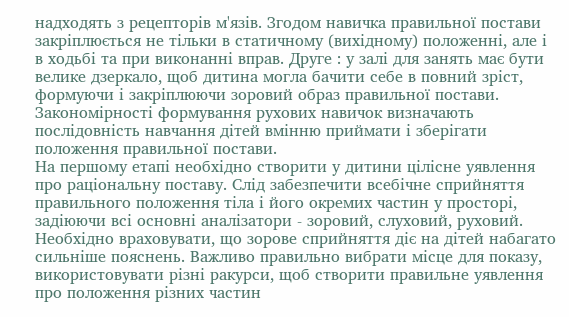надходять з рецепторів м'язів. Згодом навичка правильної постави закріплюється не тільки в статичному (вихідному) положенні, але і в ходьбі та при виконанні вправ. Друге : у залі для занять має бути велике дзеркало, щоб дитина могла бачити себе в повний зріст, формуючи і закріплюючи зоровий образ правильної постави.
Закономірності формування рухових навичок визначають послідовність навчання дітей вмінню приймати і зберігати положення правильної постави.
На першому етапі необхідно створити у дитини цілісне уявлення про раціональну поставу. Слід забезпечити всебічне сприйняття правильного положення тіла і його окремих частин у просторі, задіюючи всі основні аналізатори - зоровий, слуховий, руховий. Необхідно враховувати, що зорове сприйняття діє на дітей набагато сильніше пояснень. Важливо правильно вибрати місце для показу, використовувати різні ракурси, щоб створити правильне уявлення про положення різних частин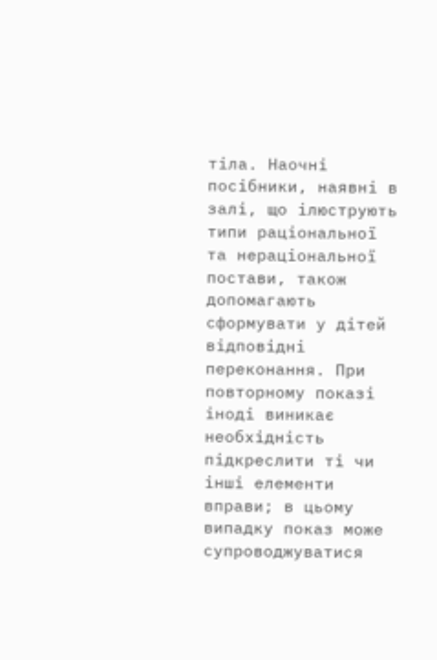тіла. Наочні посібники, наявні в залі, що ілюструють типи раціональної та нераціональної постави, також допомагають сформувати у дітей відповідні переконання. При повторному показі іноді виникає необхідність підкреслити ті чи інші елементи вправи; в цьому випадку показ може супроводжуватися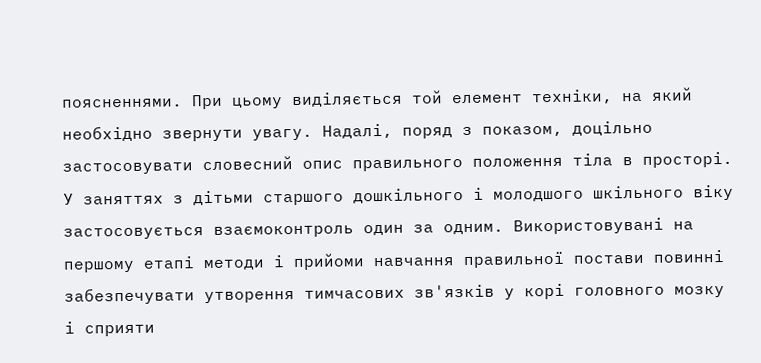поясненнями. При цьому виділяється той елемент техніки, на який необхідно звернути увагу. Надалі, поряд з показом, доцільно застосовувати словесний опис правильного положення тіла в просторі. У заняттях з дітьми старшого дошкільного і молодшого шкільного віку застосовується взаємоконтроль один за одним. Використовувані на першому етапі методи і прийоми навчання правильної постави повинні забезпечувати утворення тимчасових зв'язків у корі головного мозку і сприяти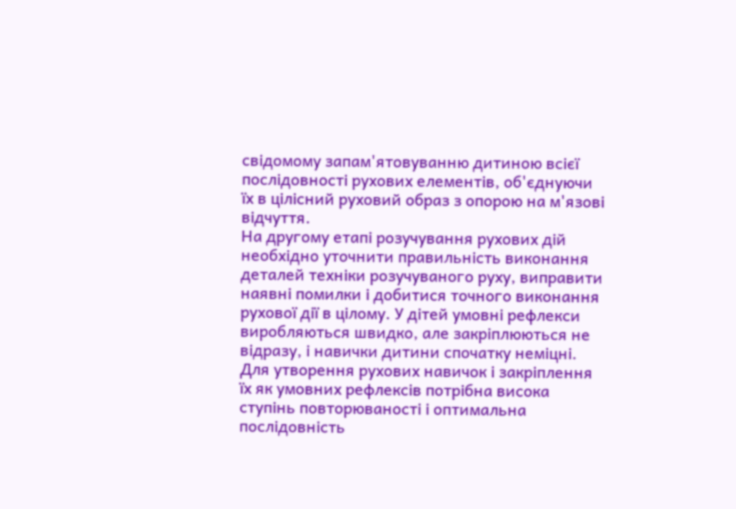свідомому запам'ятовуванню дитиною всієї послідовності рухових елементів, об'єднуючи їх в цілісний руховий образ з опорою на м'язові відчуття.
На другому етапі розучування рухових дій необхідно уточнити правильність виконання деталей техніки розучуваного руху, виправити наявні помилки і добитися точного виконання рухової дії в цілому. У дітей умовні рефлекси виробляються швидко, але закріплюються не відразу, і навички дитини спочатку неміцні. Для утворення рухових навичок і закріплення їх як умовних рефлексів потрібна висока ступінь повторюваності і оптимальна послідовність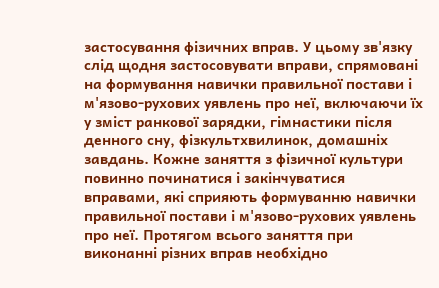застосування фізичних вправ. У цьому зв'язку слід щодня застосовувати вправи, спрямовані на формування навички правильної постави і м'язово-рухових уявлень про неї, включаючи їх у зміст ранкової зарядки, гімнастики після денного сну, фізкультхвилинок, домашніх завдань. Кожне заняття з фізичної культури повинно починатися і закінчуватися вправами, які сприяють формуванню навички правильної постави і м'язово-рухових уявлень про неї. Протягом всього заняття при виконанні різних вправ необхідно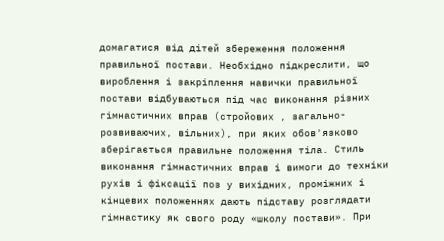домагатися від дітей збереження положення правильної постави. Необхідно підкреслити, що вироблення і закріплення навички правильної постави відбуваються під час виконання різних гімнастичних вправ (стройових , загально-розвиваючих, вільних), при яких обов'язково зберігається правильне положення тіла. Стиль виконання гімнастичних вправ і вимоги до техніки рухів і фіксації поз у вихідних, проміжних і кінцевих положеннях дають підставу розглядати гімнастику як свого роду «школу постави». При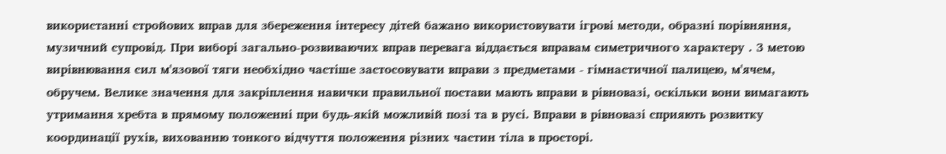використанні стройових вправ для збереження інтересу дітей бажано використовувати ігрові методи, образні порівняння, музичний супровід. При виборі загально-розвиваючих вправ перевага віддається вправам симетричного характеру . З метою вирівнювання сил м'язової тяги необхідно частіше застосовувати вправи з предметами - гімнастичної палицею, м'ячем, обручем. Велике значення для закріплення навички правильної постави мають вправи в рівновазі, оскільки вони вимагають утримання хребта в прямому положенні при будь-якій можливій позі та в русі. Вправи в рівновазі сприяють розвитку координації рухів, вихованню тонкого відчуття положення різних частин тіла в просторі.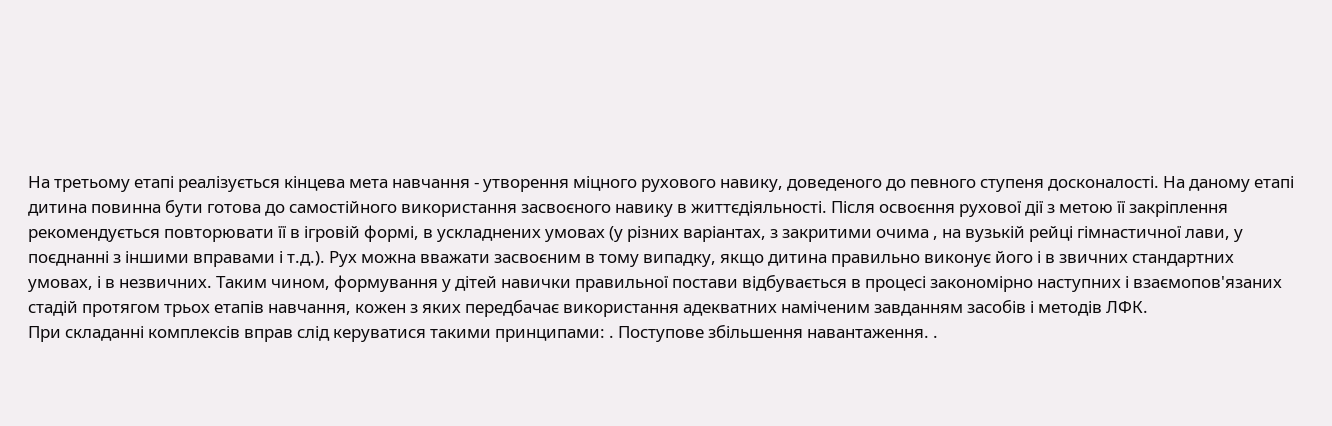На третьому етапі реалізується кінцева мета навчання - утворення міцного рухового навику, доведеного до певного ступеня досконалості. На даному етапі дитина повинна бути готова до самостійного використання засвоєного навику в життєдіяльності. Після освоєння рухової дії з метою її закріплення рекомендується повторювати її в ігровій формі, в ускладнених умовах (у різних варіантах, з закритими очима , на вузькій рейці гімнастичної лави, у поєднанні з іншими вправами і т.д.). Рух можна вважати засвоєним в тому випадку, якщо дитина правильно виконує його і в звичних стандартних умовах, і в незвичних. Таким чином, формування у дітей навички правильної постави відбувається в процесі закономірно наступних і взаємопов'язаних стадій протягом трьох етапів навчання, кожен з яких передбачає використання адекватних наміченим завданням засобів і методів ЛФК.
При складанні комплексів вправ слід керуватися такими принципами: . Поступове збільшення навантаження. .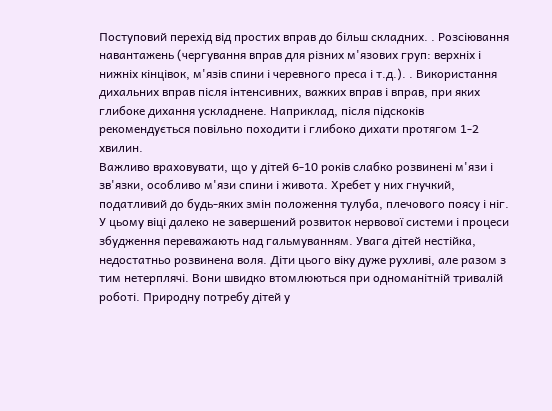Поступовий перехід від простих вправ до більш складних. . Розсіювання навантажень (чергування вправ для різних м'язових груп: верхніх і нижніх кінцівок, м'язів спини і черевного преса і т.д.). . Використання дихальних вправ після інтенсивних, важких вправ і вправ, при яких глибоке дихання ускладнене. Наприклад, після підскоків рекомендується повільно походити і глибоко дихати протягом 1-2 хвилин.
Важливо враховувати, що у дітей 6-10 років слабко розвинені м'язи і зв'язки, особливо м'язи спини і живота. Хребет у них гнучкий, податливий до будь-яких змін положення тулуба, плечового поясу і ніг. У цьому віці далеко не завершений розвиток нервової системи і процеси збудження переважають над гальмуванням. Увага дітей нестійка, недостатньо розвинена воля. Діти цього віку дуже рухливі, але разом з тим нетерплячі. Вони швидко втомлюються при одноманітній тривалій роботі. Природну потребу дітей у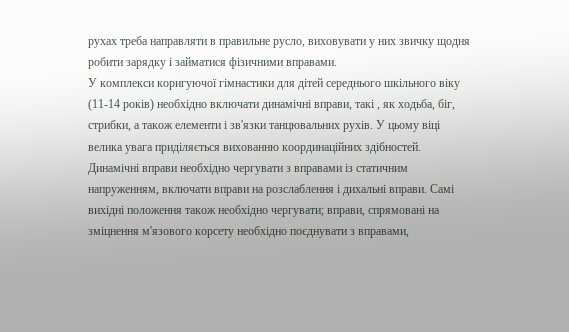рухах треба направляти в правильне русло, виховувати у них звичку щодня робити зарядку і займатися фізичними вправами.
У комплекси коригуючої гімнастики для дітей середнього шкільного віку (11-14 років) необхідно включати динамічні вправи, такі , як ходьба, біг, стрибки, а також елементи і зв'язки танцювальних рухів. У цьому віці велика увага приділяється вихованню координаційних здібностей. Динамічні вправи необхідно чергувати з вправами із статичним напруженням, включати вправи на розслаблення і дихальні вправи. Самі вихідні положення також необхідно чергувати; вправи, спрямовані на зміцнення м'язового корсету необхідно поєднувати з вправами,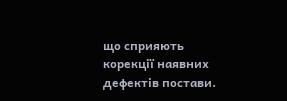що сприяють корекції наявних дефектів постави.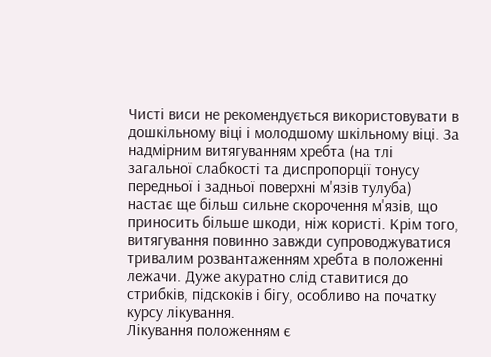Чисті виси не рекомендується використовувати в дошкільному віці і молодшому шкільному віці. За надмірним витягуванням хребта (на тлі загальної слабкості та диспропорції тонусу передньої і задньої поверхні м'язів тулуба) настає ще більш сильне скорочення м'язів, що приносить більше шкоди, ніж користі. Крім того, витягування повинно завжди супроводжуватися тривалим розвантаженням хребта в положенні лежачи. Дуже акуратно слід ставитися до стрибків, підскоків і бігу, особливо на початку курсу лікування.
Лікування положенням є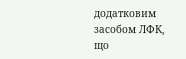додатковим засобом ЛФК, що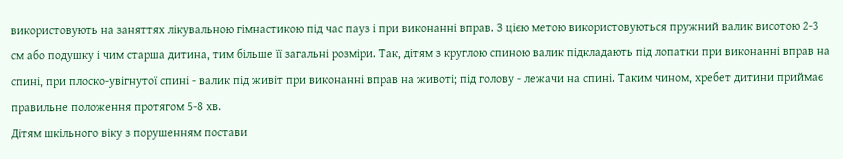використовують на заняттях лікувальною гімнастикою під час пауз і при виконанні вправ. З цією метою використовуються пружний валик висотою 2-3 см або подушку і чим старша дитина, тим більше її загальні розміри. Так, дітям з круглою спиною валик підкладають під лопатки при виконанні вправ на спині, при плоско-увігнутої спині - валик під живіт при виконанні вправ на животі; під голову - лежачи на спині. Таким чином, хребет дитини приймає правильне положення протягом 5-8 хв.
Дітям шкільного віку з порушенням постави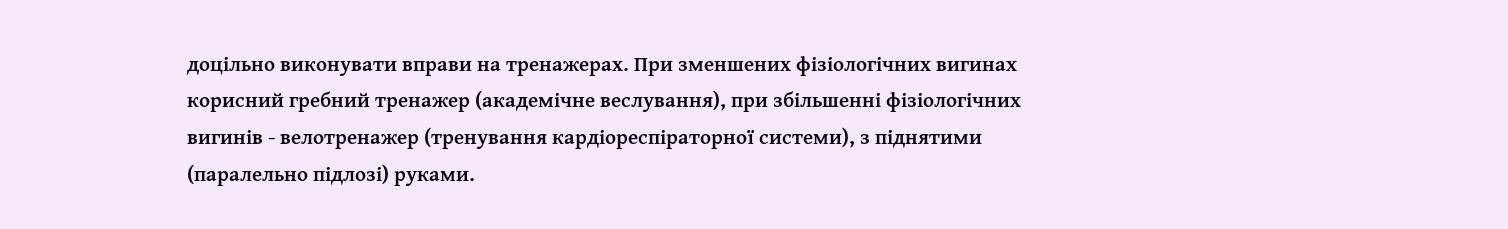доцільно виконувати вправи на тренажерах. При зменшених фізіологічних вигинах корисний гребний тренажер (академічне веслування), при збільшенні фізіологічних вигинів - велотренажер (тренування кардіореспіраторної системи), з піднятими (паралельно підлозі) руками.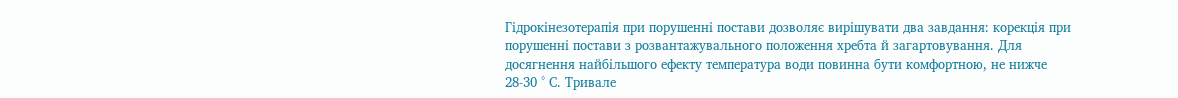Гідрокінезотерапія при порушенні постави дозволяє вирішувати два завдання: корекція при порушенні постави з розвантажувального положення хребта й загартовування. Для досягнення найбільшого ефекту температура води повинна бути комфортною, не нижче 28-30 ° С. Тривале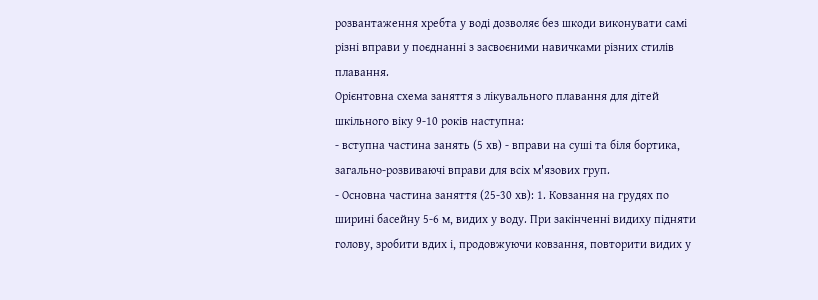розвантаження хребта у воді дозволяє без шкоди виконувати самі різні вправи у поєднанні з засвоєними навичками різних стилів плавання.
Орієнтовна схема заняття з лікувального плавання для дітей шкільного віку 9-10 років наступна:
- вступна частина занять (5 хв) - вправи на суші та біля бортика, загально-розвиваючі вправи для всіх м'язових груп.
- Основна частина заняття (25-30 хв): 1. Ковзання на грудях по ширині басейну 5-6 м, видих у воду. При закінченні видиху підняти голову, зробити вдих і, продовжуючи ковзання, повторити видих у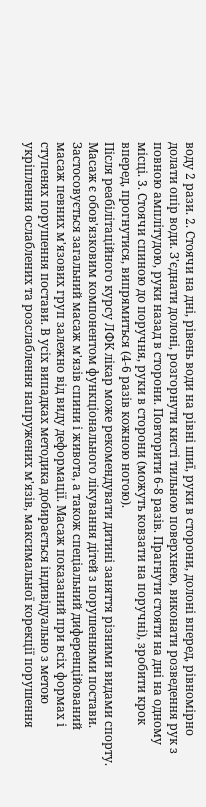воду 2 рази. 2. Стоячи на дні, рівень води на рівні шиї, руки в сторони, долоні вперед, рівномірно долати опір води. З'єднати долоні, розгорнути кисті тильною поверхнею, виконати розведення рук з повною амплітудою, руки назад в сторони. Повторити 6-8 разів. Прагнути стояти на дні на одному місці. 3. Стоячи спиною до поручня, руки в сторони (можуть ковзати на поручні), зробити крок вперед, прогнутися, випрямиться (4-6 разів кожною ногою).
Після реабілітаційного курсу ЛФК лікар може рекомендувати дитині заняття різними видами спорту.
Масаж є обов'язковим компонентом функціонального лікування дітей з порушеннями постави. Застосовується загальний масаж м'язів спини і живота, а також спеціальний диференційований масаж певних м'язових груп залежно від виду деформації. Масаж показаний при всіх формах і ступенях порушення постави. В усіх випадках методика добирається індивідуально з метою укріплення ослаблених та розслаблення напружених м'язів, максимальної корекції порушення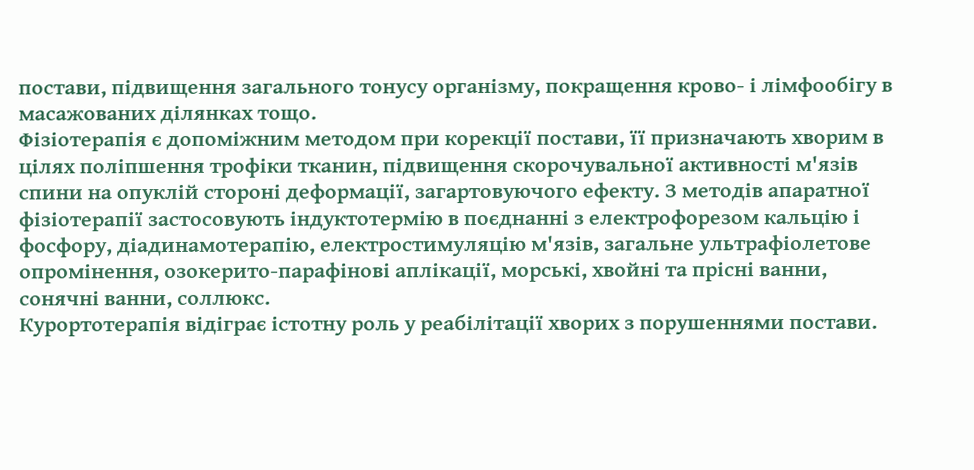постави, підвищення загального тонусу організму, покращення крово- і лімфообігу в масажованих ділянках тощо.
Фізіотерапія є допоміжним методом при корекції постави, її призначають хворим в цілях поліпшення трофіки тканин, підвищення скорочувальної активності м'язів спини на опуклій стороні деформації, загартовуючого ефекту. З методів апаратної фізіотерапії застосовують індуктотермію в поєднанні з електрофорезом кальцію і фосфору, діадинамотерапію, електростимуляцію м'язів, загальне ультрафіолетове опромінення, озокерито-парафінові аплікації, морські, хвойні та прісні ванни, сонячні ванни, соллюкс.
Курортотерапія відіграє істотну роль у реабілітації хворих з порушеннями постави.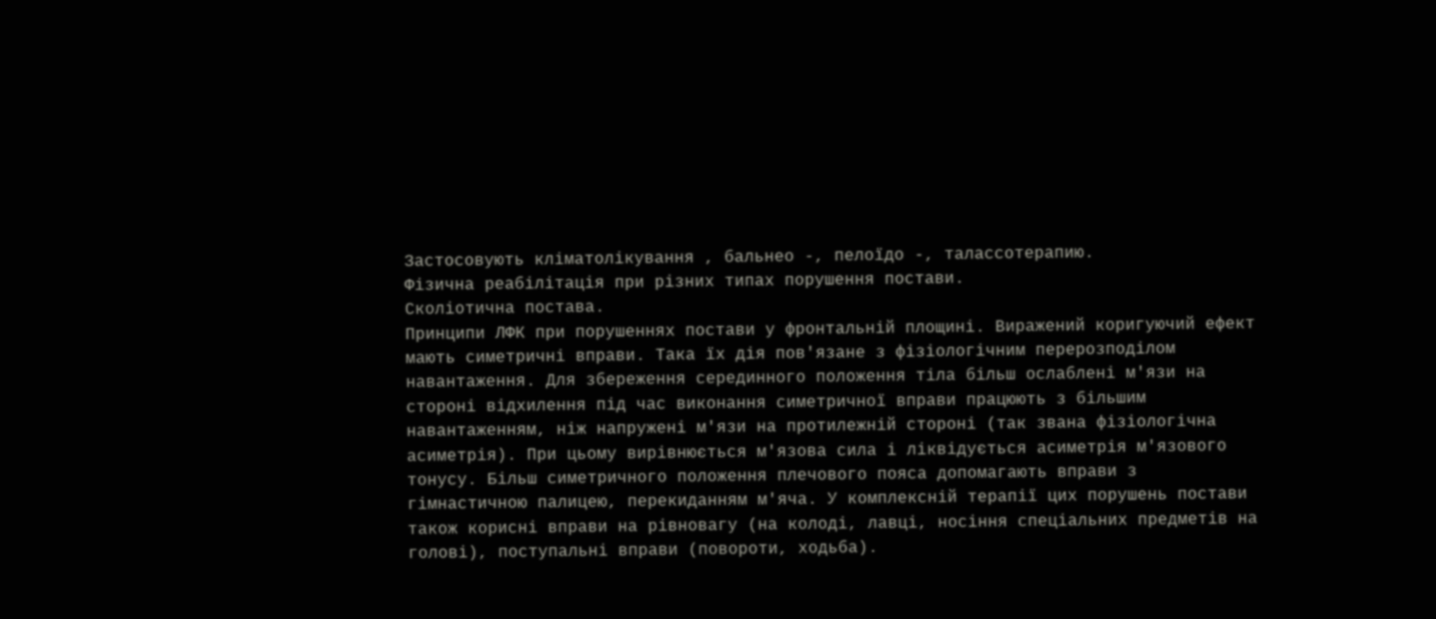Застосовують кліматолікування , бальнео -, пелоїдо -, талассотерапию.
Фізична реабілітація при різних типах порушення постави.
Сколіотична постава.
Принципи ЛФК при порушеннях постави у фронтальній площині. Виражений коригуючий ефект мають симетричні вправи. Така їх дія пов'язане з фізіологічним перерозподілом навантаження. Для збереження серединного положення тіла більш ослаблені м'язи на стороні відхилення під час виконання симетричної вправи працюють з більшим навантаженням, ніж напружені м'язи на протилежній стороні (так звана фізіологічна асиметрія). При цьому вирівнюється м'язова сила і ліквідується асиметрія м'язового тонусу. Більш симетричного положення плечового пояса допомагають вправи з гімнастичною палицею, перекиданням м'яча. У комплексній терапії цих порушень постави також корисні вправи на рівновагу (на колоді, лавці, носіння спеціальних предметів на голові), поступальні вправи (повороти, ходьба).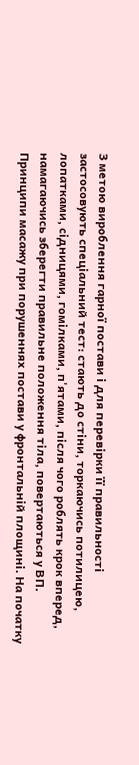З метою вироблення гарної постави і для перевірки її правильності застосовують спеціальний тест: стають до стіни, торкаючись потилицею, лопатками, сідницями, гомілками, п'ятами, після чого роблять крок вперед, намагаючись зберегти правильне положення тіла, повертаються у ВП.
Принципи масажу при порушеннях постави у фронтальній площині. На початку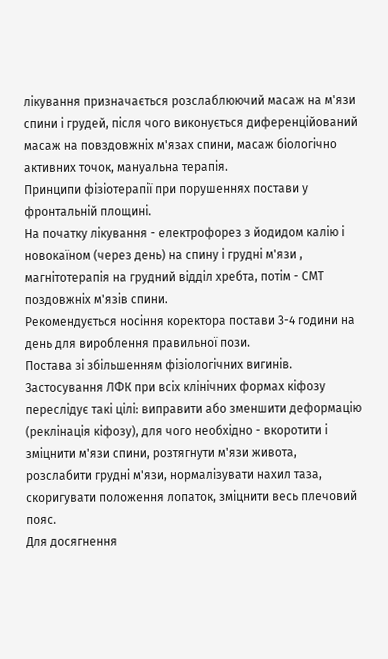лікування призначається розслаблюючий масаж на м'язи спини і грудей, після чого виконується диференційований масаж на повздовжніх м'язах спини, масаж біологічно активних точок, мануальна терапія.
Принципи фізіотерапії при порушеннях постави у фронтальній площині.
На початку лікування - електрофорез з йодидом калію і новокаїном (через день) на спину і грудні м'язи , магнітотерапія на грудний відділ хребта, потім - СМТ поздовжніх м'язів спини.
Рекомендується носіння коректора постави 3-4 години на день для вироблення правильної пози.
Постава зі збільшенням фізіологічних вигинів.
Застосування ЛФК при всіх клінічних формах кіфозу переслідує такі цілі: виправити або зменшити деформацію (реклінація кіфозу), для чого необхідно - вкоротити і зміцнити м'язи спини, розтягнути м'язи живота, розслабити грудні м'язи, нормалізувати нахил таза, скоригувати положення лопаток, зміцнити весь плечовий пояс.
Для досягнення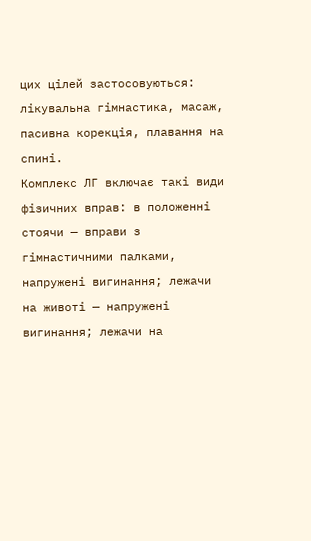цих цілей застосовуються: лікувальна гімнастика, масаж, пасивна корекція, плавання на спині.
Комплекс ЛГ включає такі види фізичних вправ: в положенні стоячи — вправи з гімнастичними палками, напружені вигинання; лежачи на животі — напружені вигинання; лежачи на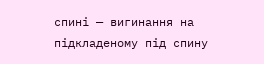спині — вигинання на підкладеному під спину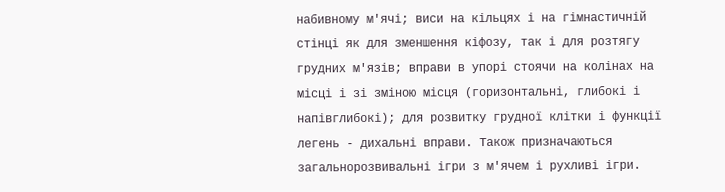набивному м'ячі; виси на кільцях і на гімнастичній стінці як для зменшення кіфозу, так і для розтягу грудних м'язів; вправи в упорі стоячи на колінах на місці і зі зміною місця (горизонтальні, глибокі і напівглибокі); для розвитку грудної клітки і функції легень - дихальні вправи. Також призначаються загальнорозвивальні ігри з м'ячем і рухливі ігри.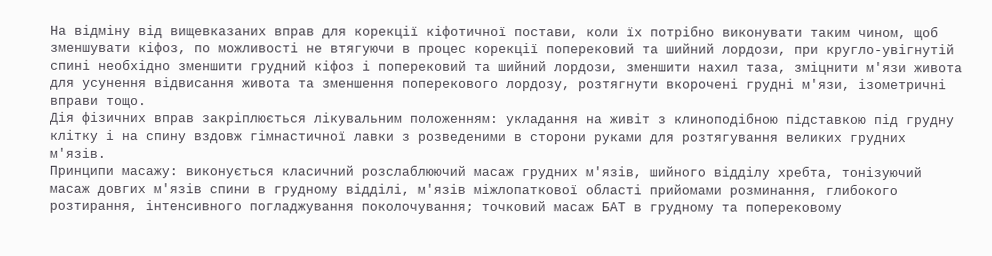На відміну від вищевказаних вправ для корекції кіфотичної постави, коли їх потрібно виконувати таким чином, щоб зменшувати кіфоз, по можливості не втягуючи в процес корекції поперековий та шийний лордози, при кругло-увігнутій спині необхідно зменшити грудний кіфоз і поперековий та шийний лордози, зменшити нахил таза, зміцнити м'язи живота для усунення відвисання живота та зменшення поперекового лордозу, розтягнути вкорочені грудні м'язи, ізометричні вправи тощо.
Дія фізичних вправ закріплюється лікувальним положенням: укладання на живіт з клиноподібною підставкою під грудну клітку і на спину вздовж гімнастичної лавки з розведеними в сторони руками для розтягування великих грудних м'язів.
Принципи масажу: виконується класичний розслаблюючий масаж грудних м'язів, шийного відділу хребта, тонізуючий масаж довгих м'язів спини в грудному відділі, м'язів міжлопаткової області прийомами розминання, глибокого розтирання, інтенсивного погладжування поколочування; точковий масаж БАТ в грудному та поперековому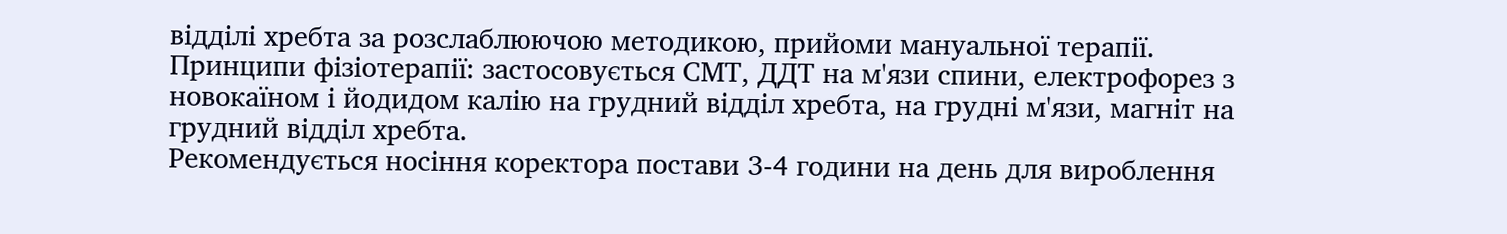відділі хребта за розслаблюючою методикою, прийоми мануальної терапії.
Принципи фізіотерапії: застосовується СМТ, ДДТ на м'язи спини, електрофорез з новокаїном і йодидом калію на грудний відділ хребта, на грудні м'язи, магніт на грудний відділ хребта.
Рекомендується носіння коректора постави 3-4 години на день для вироблення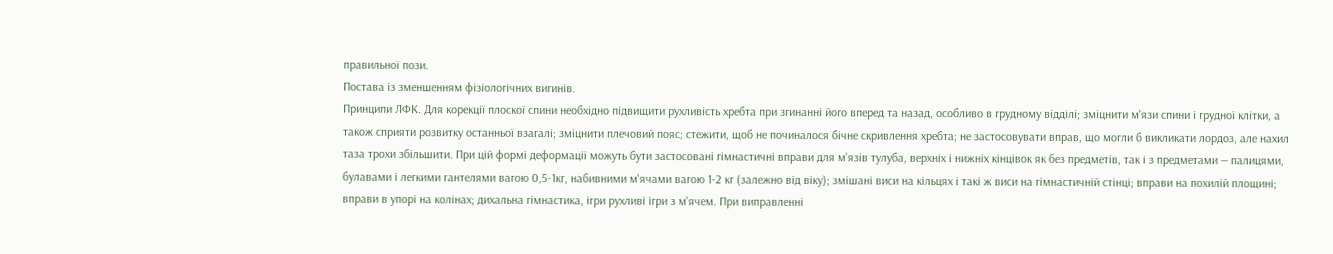правильної пози.
Постава із зменшенням фізіологічних вигинів.
Принципи ЛФК. Для корекції плоскої спини необхідно підвищити рухливість хребта при згинанні його вперед та назад, особливо в грудному відділі; зміцнити м'язи спини і грудної клітки, а також сприяти розвитку останньої взагалі; зміцнити плечовий пояс; стежити, щоб не починалося бічне скривлення хребта; не застосовувати вправ, що могли б викликати лордоз, але нахил таза трохи збільшити. При цій формі деформації можуть бути застосовані гімнастичні вправи для м'язів тулуба, верхніх і нижніх кінцівок як без предметів, так і з предметами — палицями, булавами і легкими гантелями вагою 0,5-1кг, набивними м'ячами вагою 1-2 кг (залежно від віку); змішані виси на кільцях і такі ж виси на гімнастичній стінці; вправи на похилій площині; вправи в упорі на колінах; дихальна гімнастика, ігри рухливі ігри з м'ячем. При виправленні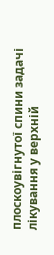плоскоувігнутої спини задачі лікування у верхній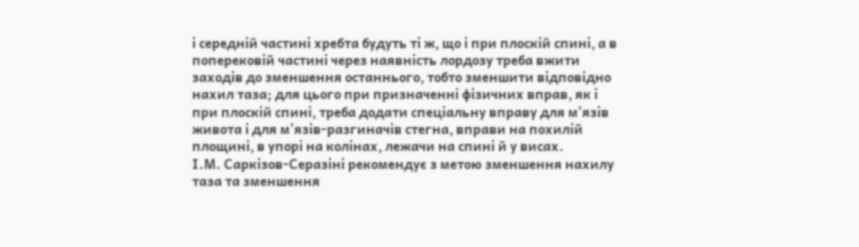і середній частині хребта будуть ті ж, що і при плоскій спині, а в поперековій частині через наявність лордозу треба вжити заходів до зменшення останнього, тобто зменшити відповідно нахил таза; для цього при призначенні фізичних вправ, як і при плоскій спині, треба додати спеціальну вправу для м'язів живота і для м'язів-разгиначів стегна, вправи на похилій площині, в упорі на колінах, лежачи на спині й у висах.
І.М. Саркізов-Серазіні рекомендує з метою зменшення нахилу таза та зменшення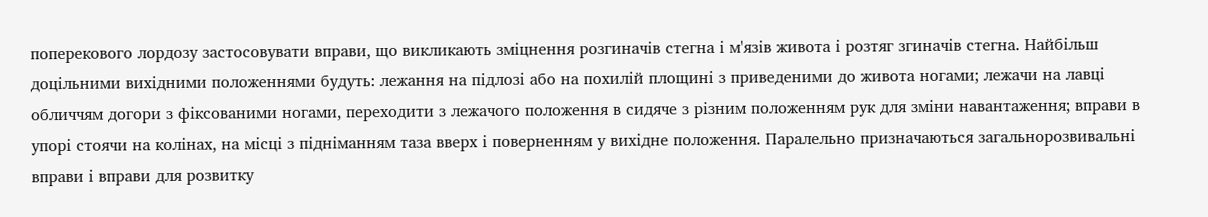поперекового лордозу застосовувати вправи, що викликають зміцнення розгиначів стегна і м'язів живота і розтяг згиначів стегна. Найбільш доцільними вихідними положеннями будуть: лежання на підлозі або на похилій площині з приведеними до живота ногами; лежачи на лавці обличчям догори з фіксованими ногами, переходити з лежачого положення в сидяче з різним положенням рук для зміни навантаження; вправи в упорі стоячи на колінах, на місці з підніманням таза вверх і поверненням у вихідне положення. Паралельно призначаються загальнорозвивальні вправи і вправи для розвитку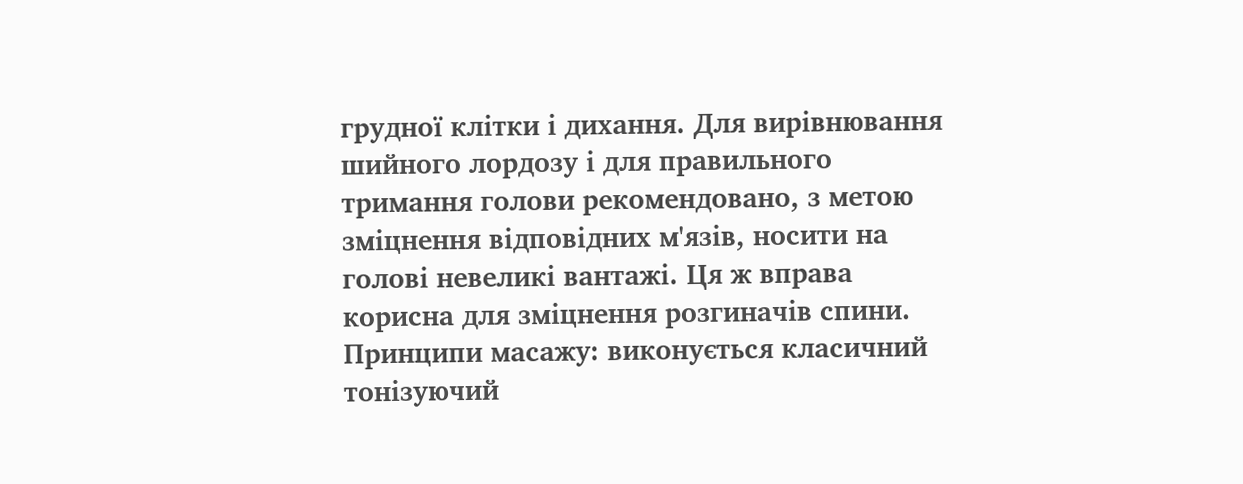грудної клітки і дихання. Для вирівнювання шийного лордозу і для правильного тримання голови рекомендовано, з метою зміцнення відповідних м'язів, носити на голові невеликі вантажі. Ця ж вправа корисна для зміцнення розгиначів спини.
Принципи масажу: виконується класичний тонізуючий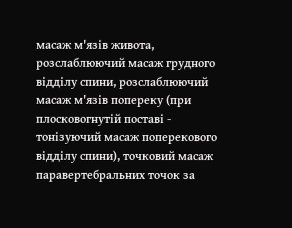масаж м'язів живота, розслаблюючий масаж грудного відділу спини, розслаблюючий масаж м'язів попереку (при плосковогнутій поставі - тонізуючий масаж поперекового відділу спини), точковий масаж паравертебральних точок за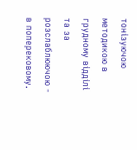тонізуючою методикою в грудному відділі та за розслаблюючою - в поперековому.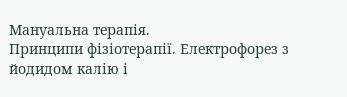Мануальна терапія.
Принципи фізіотерапії. Електрофорез з йодидом калію і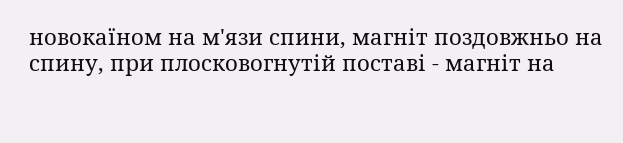новокаїном на м'язи спини, магніт поздовжньо на спину, при плосковогнутій поставі - магніт на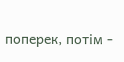поперек, потім -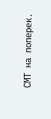СМТ на поперек.